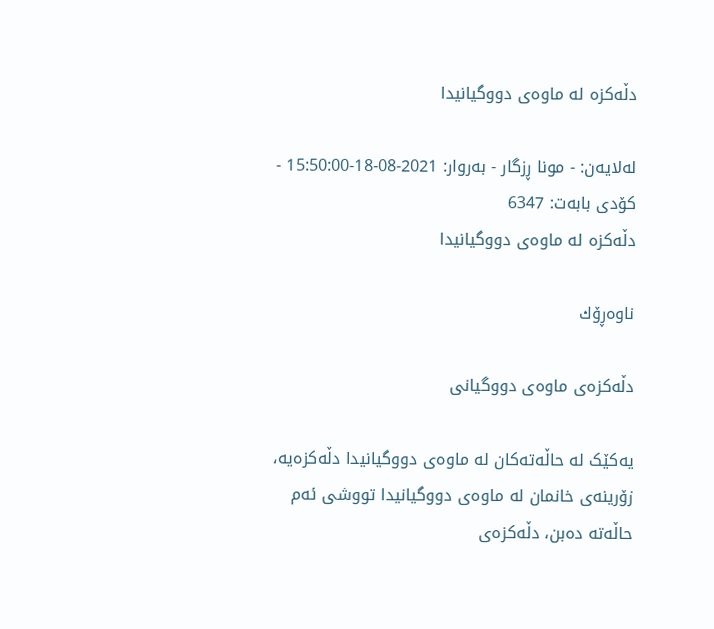دڵەکزە لە ماوەی دووگیانیدا

له‌لایه‌ن: - مونا ڕزگار - به‌روار: 2021-08-18-15:50:00 - کۆدی بابەت: 6347
دڵەکزە لە ماوەی دووگیانیدا

ناوه‌ڕۆك

دڵەکزەی ماوەی دووگیانی

یەکێک لە حاڵەتەکان لە ماوەی دووگیانیدا دڵەکزەیە، زۆرینەی خانمان لە ماوەی دووگیانیدا تووشی ئەم حاڵەتە دەبن، دڵەکزەی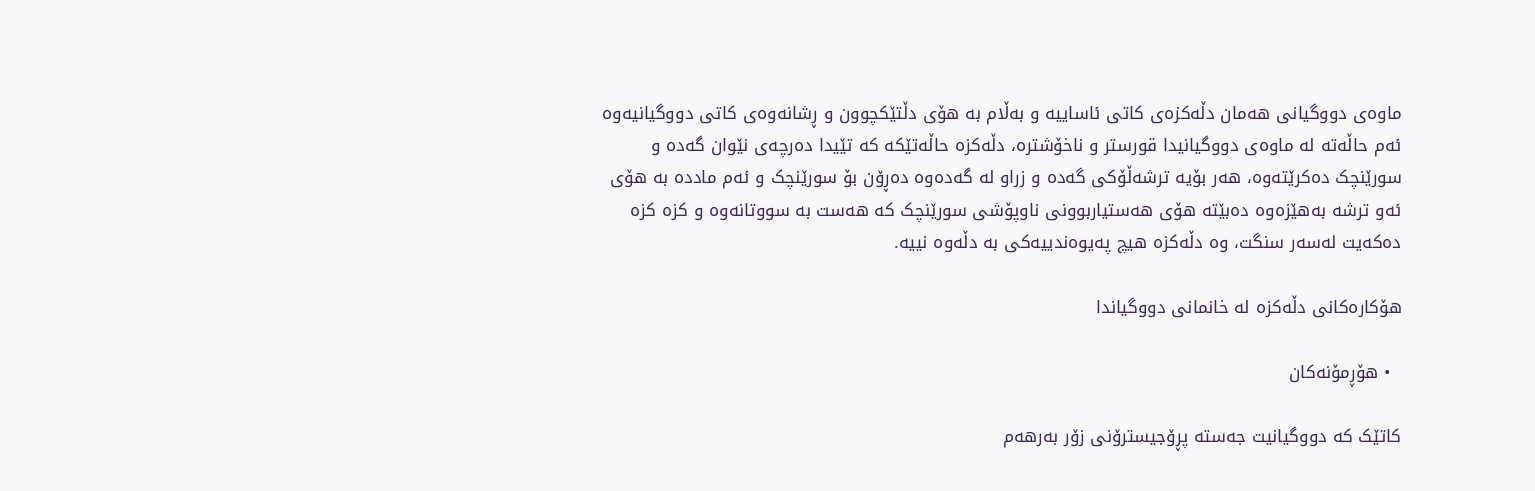ماوەی دووگیانی هەمان دڵەکزەی کاتی ئاساییە و بەڵام بە هۆی دڵتێکچوون و ڕشانەوەی کاتی دووگیانیەوە ئەم حاڵەتە لە ماوەی دووگیانیدا قورستر و ناخۆشترە، دڵەکزە حاڵەتێکە کە تێیدا دەرچەی نێوان گەدە و سورێنچک دەکرێتەوە، هەر بۆیە ترشەڵۆکی گەدە و زراو لە گەدەوە دەڕۆن بۆ سورێنچک و ئەم ماددە بە هۆی ئەو ترشە بەهێزەوە دەبێتە هۆی هەستیاربوونی ناوپۆشی سورێنچک کە هەست بە سووتانەوە و کزە کزە دەکەیت لەسەر سنگت، وە دڵەکزە هیچ پەیوەندییەکی بە دڵەوە نییە.

هۆکارەکانی دڵەکزە لە خانمانی دووگیاندا

  • هۆڕمۆنەکان

کاتێک کە دووگیانیت جەستە پڕۆجیسترۆنی زۆر بەرهەم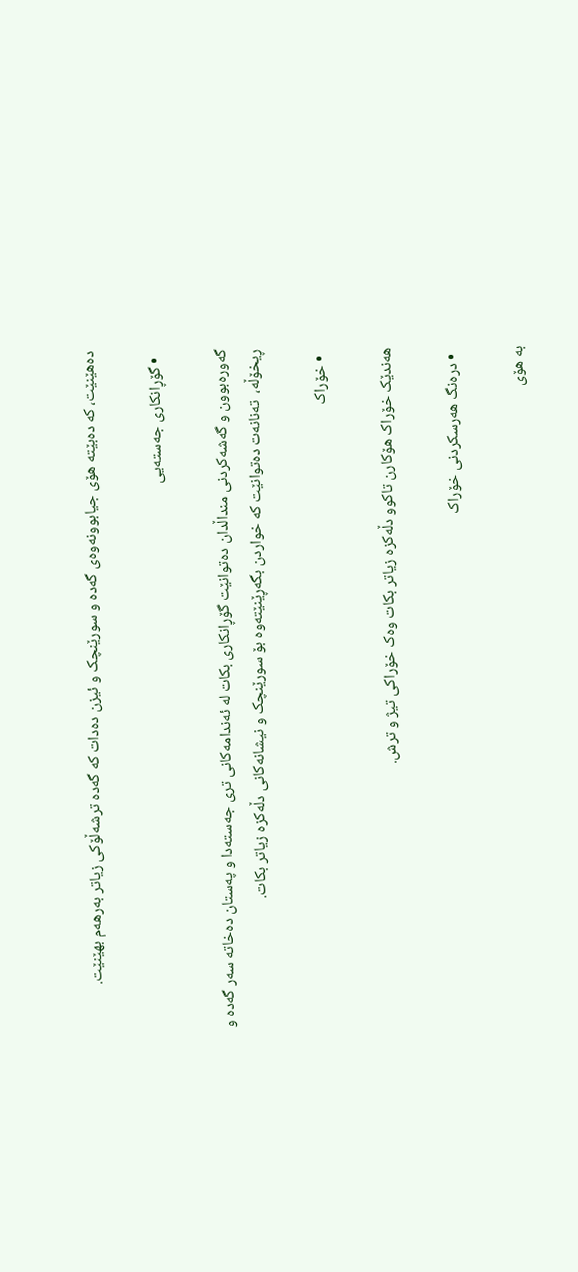دەهێنێت، کە دەبێتە هۆی جیابوونەوەی گەدە و سورێنچک و ئیزن دەدات کە گەدە ترشەڵۆکی زیاتر بەرهەم بهێنێت.

  • گۆڕانکاری جەستەیی

گەورەبوون و گەشەکردنی منداڵدان دەتوانێت گۆڕانکاری بکات لە ئەندامەکانی تری جەستەدا و پەستان دەخاتە سەر گەدە و ڕیخۆڵە،  تەنانەت دەتوانێت کە خواردن بگەڕێنێتەوە بۆ سورێنچک و نیشانەکانی دڵەکزە زیاتر بکات.

  • خۆراک

هەندێک خۆراک هۆکارن تاکوو دڵەکزە زیاتر بکات وەک خۆراکی تیژ و ترش.

  • درەنگ هەرسکردنی خۆراک

بە هۆی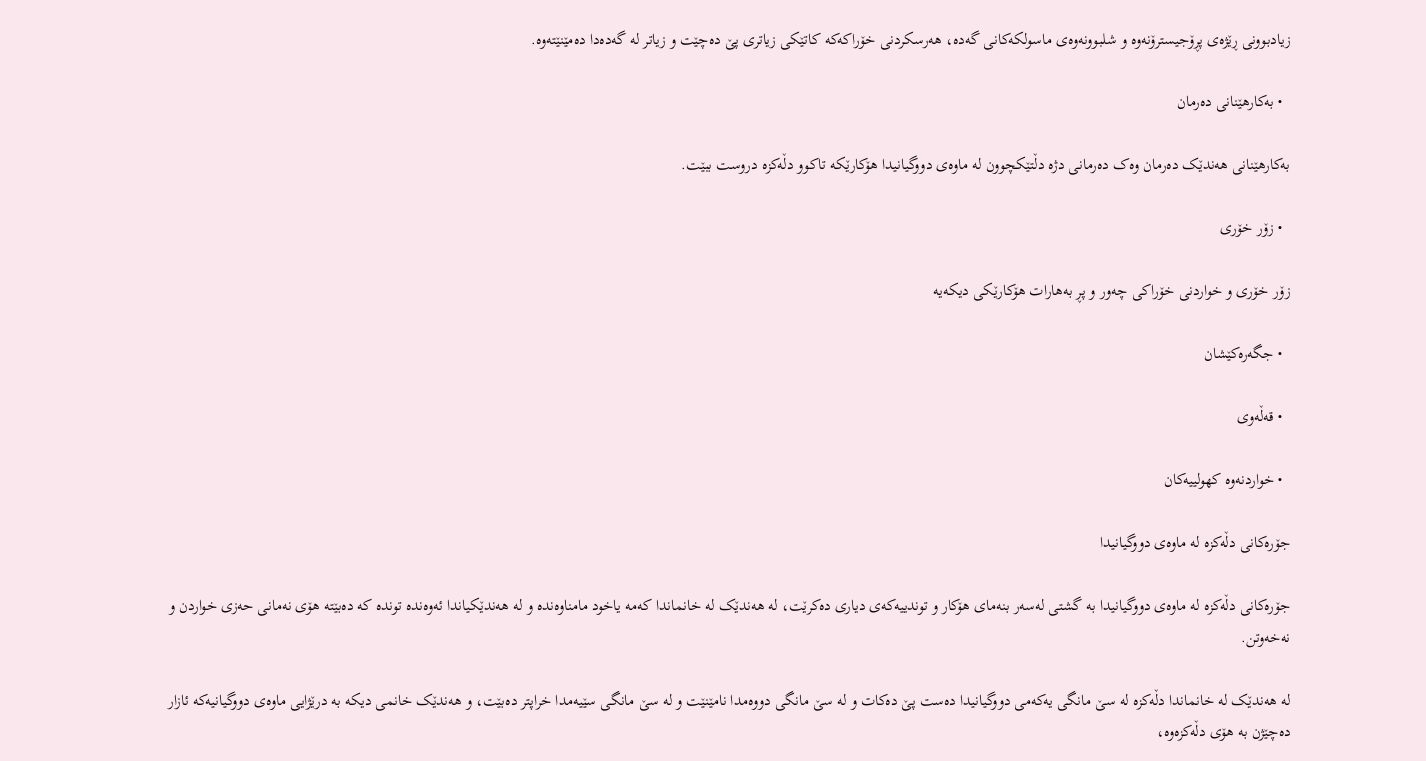زیادبوونی ڕێژەی پڕۆجیسترۆنەوە و شلبوونەوەی ماسولکەکانی گەدە، هەرسکردنی خۆراکەکە کاتێکی زیاتری پێ دەچێت و زیاتر لە گەدەدا دەمێنێتەوە.

  • بەکارهێنانی دەرمان

بەکارهێنانی هەندێک دەرمان وەک دەرمانی دژە دڵتێکچوون لە ماوەی دووگیانیدا هۆکارێکە تاکوو دڵەکزە دروست ببێت.

  • زۆر خۆری

زۆر خۆری و خواردنی خۆراکی چەور و پڕ بەهارات هۆکارێکی دیکەیە

  • جگەرەکێشان

  • قەڵەوی

  • خواردنەوە کهولییەکان

جۆرەکانی دڵەکزە لە ماوەی دووگیانیدا

جۆرەکانی دڵەکزە لە ماوەی دووگیانیدا بە گشتی لەسەر بنەمای هۆکار و توندییەکەی دیاری دەکرێت، لە هەندێک لە خانماندا کەمە یاخود مامناوەندە و لە هەندێکیاندا ئەوەندە توندە کە دەبێتە هۆی نەمانی حەزی خواردن و نەخەوتن.

لە هەندێک لە خانماندا دڵەکزە لە سێ مانگی یەکەمی دووگیانیدا دەست پێ دەکات و لە سێ مانگی دووەمدا نامێنێت و لە سێ مانگی سێیەمدا خراپتر دەبێت، و هەندێک خانمی دیکە بە درێژایی ماوەی دووگیانیەکە ئازار دەچێژن بە هۆی دڵەکزەوە،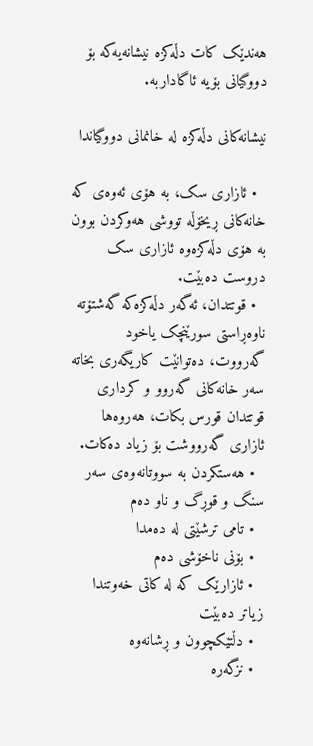هەندێک کات دڵەکزە نیشانەیەکە بۆ دووگیانی بۆیە ئاگاداربە.

نیشانەکانی دڵەکزە لە خانمانی دووگیاندا

  • ئازاری سک، بە هۆی ئەوەی کە خانەکانی ڕیخۆڵە تووشی هەوکردن بوون به هۆی دڵەکزەوە ئازاری سک دروست دەبێت.
  • قوتتدان، ئەگەر دڵەکزەکە گەشتۆتە ناوەڕاستی سورێنچک یاخود گەرووت، دەتوانێت کاریگەری بخاتە سەر خانەکانی گەروو و کرداری قوتتدان قورس بکات، هەروەها ئازاری گەرووشت بۆ زیاد دەکات.
  • هەستکردن بە سووتانەوەی سەر سنگ و قوڕگ و ناو دەم
  • تامی ترشێتی لە دەمدا
  • بۆنی ناخۆشی دەم
  • ئازارێک کە لە کاتی خەوتندا زیاتر دەبێت
  • دڵتێکچوون و ڕشانەوە
  • نزگەرە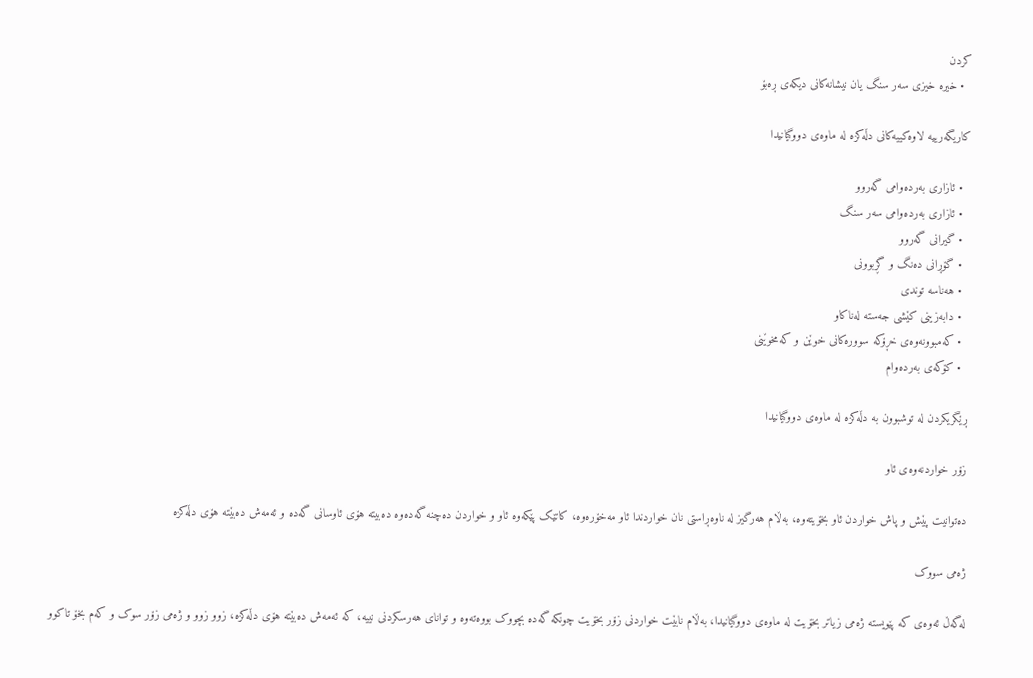کردن
  • خیرە خیزی سەر سنگ یان نیشانەکانی دیکەی ڕەبۆ

کاریگەرییە لاوەکییەکانی دڵەکزە لە ماوەی دووگیانیدا

  • ئازاری بەردەوامی گەروو
  • ئازاری بەردەوامی سەر سنگ
  • گیرانی گەروو
  • گۆڕانی دەنگ و گڕبوونی
  • هەناسە توندی
  • دابەزینی کێشی جەستە لەناکاو
  • کەمبوونەوەی خڕۆکە سوورەکانی خوێن و کەمخوێنی
  • کۆکەی بەردەوام

ڕێگریکردن لە توشبوون بە دڵەکزە لە ماوەی دووگیانیدا

زۆر خواردنەوەی ئاو

دەتوانیت پێش و پاش خواردن ئاو بخۆیتەوە، بەڵام هەرگیز لە ناوەڕاستی نان خواردندا ئاو مەخۆرەوە، کاتێک پێکەوە ئاو و خواردن دەچنە گەدەوە دەبیتە هۆی ئاوسانی گەدە و ئەمەش دەبێتە هۆی دڵەکزە

ژەمی سووک

لەگەڵ ئەوەی کە پێویستە ژەمی زیاتر بخۆیت لە ماوەی دووگیانیدا، بەڵام نابێت خواردنی زۆر بخۆیت چونکە گەدە بچووک بووەتەوە و توانای هەرسکردنی نییە، کە ئەمەش دەبێتە هۆی دڵەکزە، زوو زوو و ژەمی زۆر سوک و کەم بخۆ تاکوو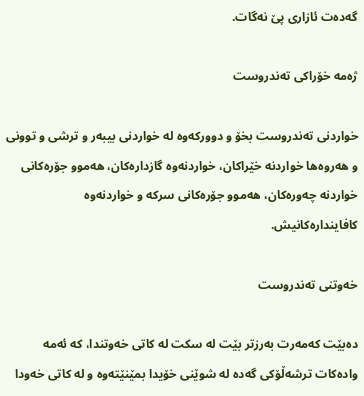گەدەت ئازاری پێ نەگات.

ژەمە خۆراکی تەندروست

خواردنی تەندروست بخۆ و دوورکەوە لە خواردنی بیبەر و ترشی و توونی و هەروەها خواردنە خێراکان، خواردنەوە گازدارەکان، هەموو جۆرەکانی خواردنە چەورەکان، هەموو جۆرەکانی سرکە و خواردنەوە کافایندارەکانیش.

خەوتنی تەندروست

دەبێت کەمەرت بەرزتر بێت لە سکت لە کاتی خەوتندا، کە ئەمە وادەکات ترشەڵۆکی گەدە لە شوێنی خۆیدا بمێنێتەوە و لە کاتی خەودا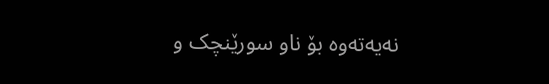نەیەتەوە بۆ ناو سورێنچک و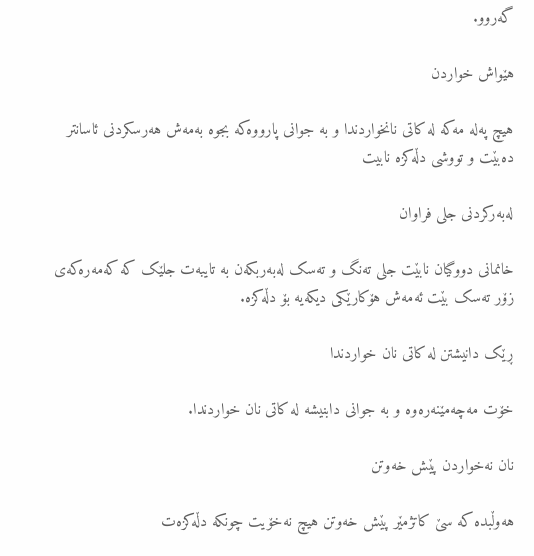گەروو.

هێواش خواردن

هیچ پەلە مەکە لە کاتی نانخواردندا و بە جوانی پارووەکە بجوە بەمەش هەرسکردنی ئاسانتر دەبێت و تووشی دڵەکزە نابیت

لەبەرکردنی جلی فراوان

خانمانی دووگیان نابێت جلی تەنگ و تەسک لەبەربکەن بە تایبەت جلێک کە کەمەرەکەی زۆر تەسک بێت ئەمەش هۆکارێکی دیکەیە بۆ دڵەکزە.

ڕێک دانیشتن لە کاتی نان خواردندا

خۆت مەچەمێنەرەوە و بە جوانی دابنیشە لە کاتی نان خواردندا.

نان نەخواردن پێش خەوتن

هەوڵبدە کە سێ کاتژمێر پێش خەوتن هیچ نەخۆیت چونکە دڵەکزەت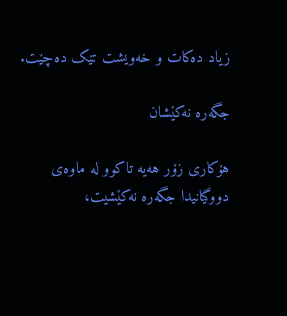زیاد دەکات و خەویشت تێک دەچێت.

جگەرە نەکێشان

هۆکاری زۆر هەیە تاکوو لە ماوەی دووگیانیدا جگەرە نەکێشیت،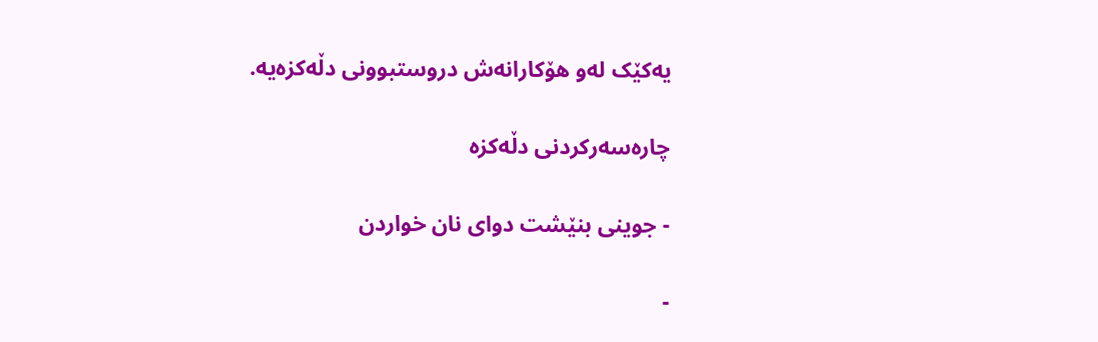یەکێک لەو هۆکارانەش دروستبوونی دڵەکزەیە.

چارەسەرکردنی دڵەکزه

- جوینی بنێشت دوای نان خواردن

-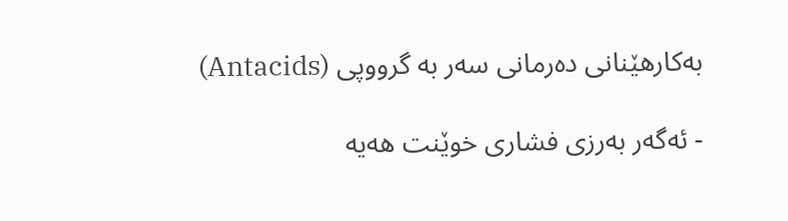بەکارهێنانی دەرمانی سەر به گرووپی (Antacids)

- ئەگەر بەرزی فشاری خوێنت هەیە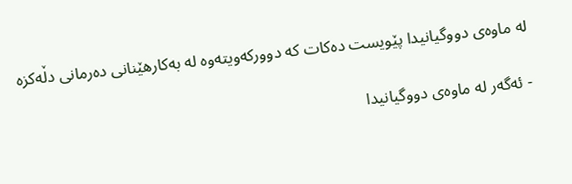لە ماوەی دووگیانیدا پێویست دەکات کە دوورکەویتەوە لە بەکارهێنانی دەرمانی دڵەکزە

- ئەگەر لە ماوەی دووگیانیدا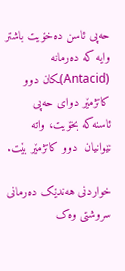حەپی ئاسن دەخۆیت باشتر وایە کە دەرمانە (Antacid)ـکان دوو کاتژمێر دوای حەپی ئاسنەکە بخۆیت، واتە نێوانیان  دوو کاتژمێر بێت.

خواردنی هەندێک دەرمانی سروشتی وەک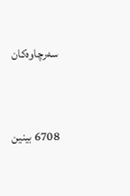سەرچاوەکان



6708 بینین